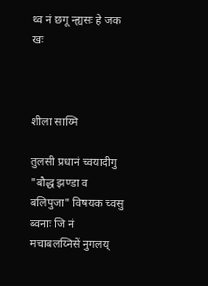थ्व नं छगू न्ह्यसः हे जक खः



शीला साय्मि

तुलसी प्रधानं च्वयादीगु "बौद्ध झण्डा व बलिपुजा" विषयक च्वसु ब्वनाः जि नं मचाबलय्निसें नुगलय्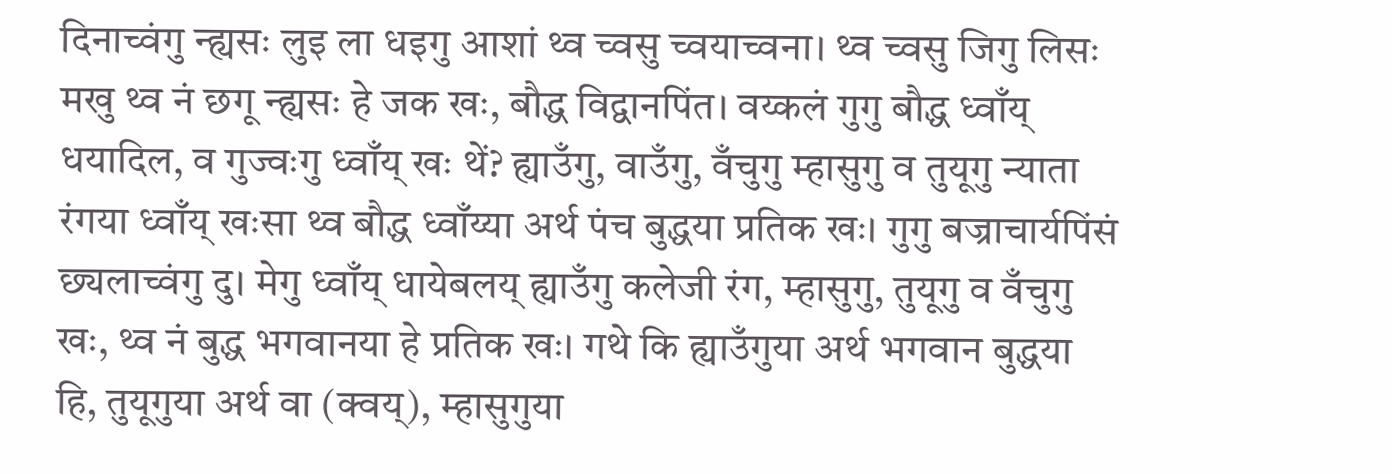दिनाच्वंगु न्ह्यसः लुइ ला धइगु आशां थ्व च्वसु च्वयाच्वना। थ्व च्वसु जिगु लिसः मखु थ्व नं छगू न्ह्यसः हे जक खः, बौद्ध विद्वानपिंत। वय्कलं गुगु बौद्ध ध्वाँय् धयादिल, व गुज्वःगु ध्वाँय् खः थें? ह्याउँगु, वाउँगु, वँचुगु म्हासुगु व तुयूगु न्याता रंगया ध्वाँय् खःसा थ्व बौद्ध ध्वाँय्या अर्थ पंच बुद्धया प्रतिक खः। गुगु बज्राचार्यपिंसं छ्यलाच्वंगु दु। मेगु ध्वाँय् धायेबलय् ह्याउँगु कलेजी रंग, म्हासुगु, तुयूगु व वँचुगु खः, थ्व नं बुद्ध भगवानया हे प्रतिक खः। गथे कि ह्याउँगुया अर्थ भगवान बुद्धया हि, तुयूगुया अर्थ वा (क्वय्), म्हासुगुया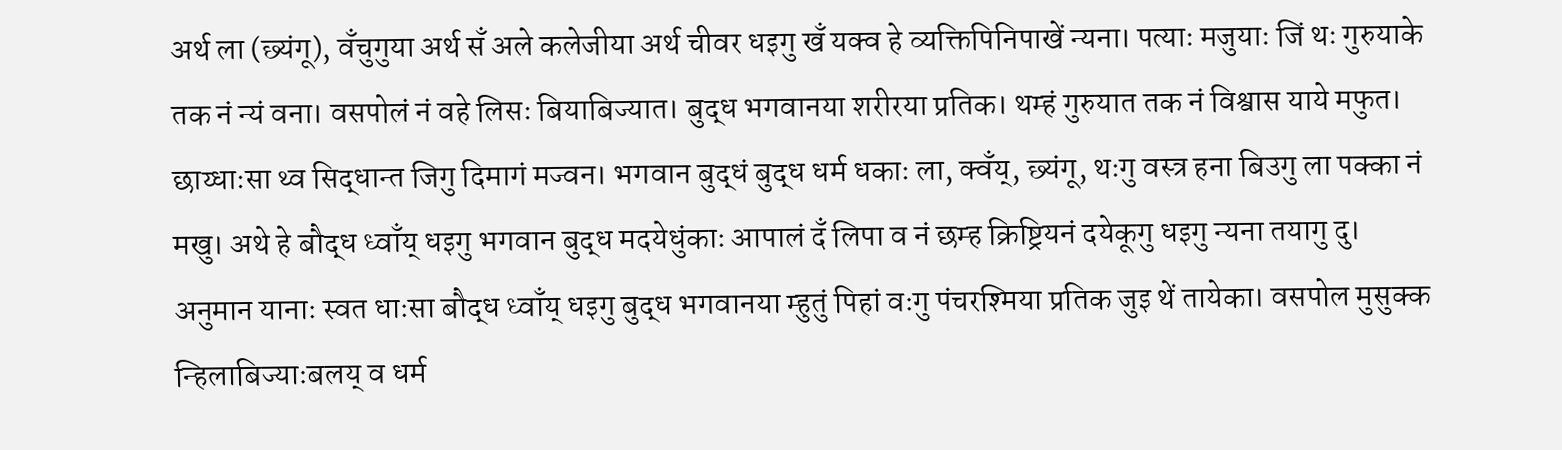अर्थ ला (छ्यंगू), वँचुगुया अर्थ सँ अले कलेजीया अर्थ चीवर धइगु खँ यक्व हे व्यक्तिपिनिपाखें न्यना। पत्याः मजुयाः जिं थः गुरुयाके तक नं न्यं वना। वसपोलं नं वहे लिसः बियाबिज्यात। बुद्ध भगवानया शरीरया प्रतिक। थम्हं गुरुयात तक नं विश्वास याये मफुत। छाय्धाःसा थ्व सिद्धान्त जिगु दिमागं मज्वन। भगवान बुद्धं बुद्ध धर्म धकाः ला, क्वँय्, छ्यंगू, थःगु वस्त्र हना बिउगु ला पक्का नं मखु। अथे हे बौद्ध ध्वाँय् धइगु भगवान बुद्ध मदयेधुंकाः आपालं दँ लिपा व नं छम्ह क्रिष्ट्रियनं दयेकूगु धइगु न्यना तयागु दु। अनुमान यानाः स्वत धाःसा बौद्ध ध्वाँय् धइगु बुद्ध भगवानया म्हुतुं पिहां वःगु पंचरश्मिया प्रतिक जुइ थें तायेका। वसपोल मुसुक्क न्हिलाबिज्याःबलय् व धर्म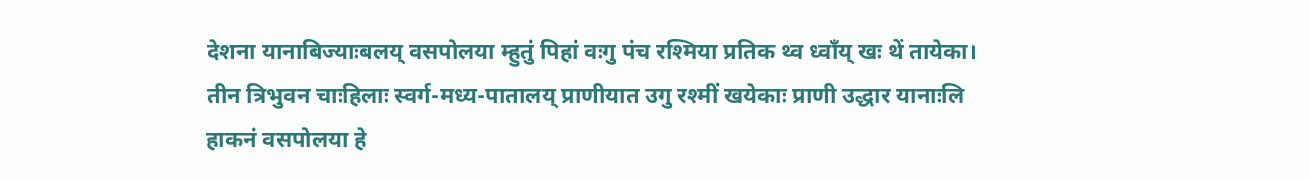देशना यानाबिज्याःबलय् वसपोलया म्हुतुं पिहां वःगु पंच रश्मिया प्रतिक थ्व ध्वाँय् खः थें तायेका। तीन त्रिभुवन चाःहिलाः स्वर्ग-मध्य-पातालय् प्राणीयात उगु रश्मीं खयेकाः प्राणी उद्धार यानाःलि हाकनं वसपोलया हे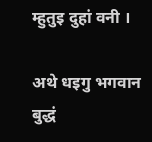म्हुतुइ दुहां वनी ।

अथे धइगु भगवान बुद्धं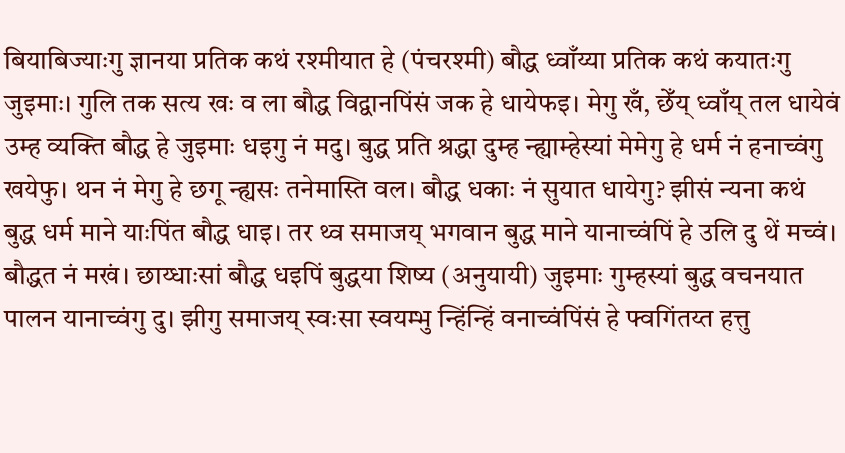बियाबिज्याःगु ज्ञानया प्रतिक कथं रश्मीयात हे (पंचरश्मी) बौद्ध ध्वाँय्या प्रतिक कथं कयातःगु जुइमाः। गुलि तक सत्य खः व ला बौद्ध विद्वानपिंसं जक हे धायेफइ। मेगु खँ, छेँय् ध्वाँय् तल धायेवं उम्ह व्यक्ति बौद्ध हे जुइमाः धइगु नं मदु। बुद्ध प्रति श्रद्धा दुम्ह न्ह्याम्हेस्यां मेमेगु हे धर्म नं हनाच्वंगु खयेफु। थन नं मेगु हे छगू न्ह्यसः तनेमास्ति वल। बौद्ध धकाः नं सुयात धायेगु? झीसं न्यना कथं बुद्ध धर्म माने याःपिंत बौद्ध धाइ। तर थ्व समाजय् भगवान बुद्ध माने यानाच्वंपिं हे उलि दु थें मच्वं। बौद्धत नं मखं। छाय्धाःसां बौद्ध धइपिं बुद्धया शिष्य (अनुयायी) जुइमाः गुम्हस्यां बुद्ध वचनयात पालन यानाच्वंगु दु। झीगु समाजय् स्वःसा स्वयम्भु न्हिंन्हिं वनाच्वंपिंसं हे फ्वगिंतय्त हत्तु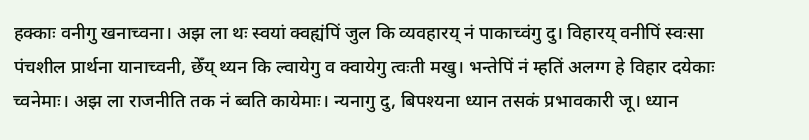हक्काः वनीगु खनाच्वना। अझ ला थः स्वयां क्वह्यंपिं जुल कि व्यवहारय् नं पाकाच्वंगु दु। विहारय् वनीपिं स्वःसा पंचशील प्रार्थना यानाच्वनी, छेँय् थ्यन कि ल्वायेगु व क्वायेगु त्वःती मखु। भन्तेपिं नं म्हतिं अलग्ग हे विहार दयेकाः च्वनेमाः। अझ ला राजनीति तक नं ब्वति कायेमाः। न्यनागु दु, बिपश्यना ध्यान तसकं प्रभावकारी जू। ध्यान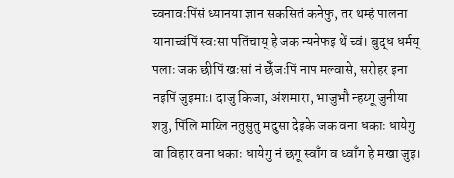च्वनावःपिंसं ध्यानया ज्ञान सकसितं कनेफु, तर थम्हं पालना यानाच्वंपिं स्वःसा पतिंचाय् हे जक न्यनेफइ थें च्वं। बुद्ध धर्मय् पलाः जक छीपिं खःसां नं छेँजःपिं नाप मल्वासे, सरोहर इना नइपिं जुइमाः। दाजु किजा, अंशमारा, भाजुभौ न्हय्गू जुनीया शत्रु, पिंलि माय्लि नतुसुतु मदुसा देइके जक वना धकाः धायेगु वा विहार वना धकाः धायेगु नं छगू स्वाँग व ध्वाँग हे मखा जुइ।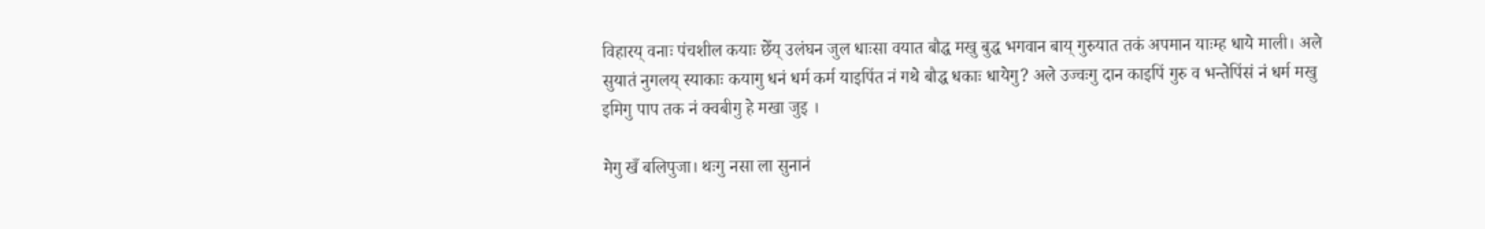विहारय् वनाः पंचशील कयाः छेँय् उलंघन जुल धाःसा वयात बौद्ध मखु बुद्ध भगवान बाय् गुरुयात तकं अपमान याःम्ह धाये माली। अले सुयातं नुगलय् स्याकाः कयागु धनं धर्म कर्म याइपिंत नं गथे बौद्ध धकाः धायेगु? अले उज्वःगु दान काइपिं गुरु व भन्तेपिंसं नं धर्म मखु इमिगु पाप तक नं क्वबीगु हे मखा जुइ ।

मेगु खँ बलिपुजा। थःगु नसा ला सुनानं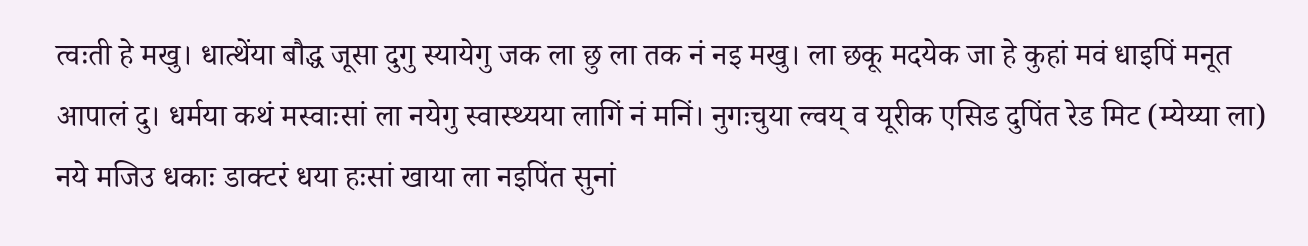त्वःती हे मखु। धात्थेंया बौद्ध जूसा दुगु स्यायेगु जक ला छु ला तक नं नइ मखु। ला छकू मदयेक जा हे कुहां मवं धाइपिं मनूत आपालं दु। धर्मया कथं मस्वाःसां ला नयेगु स्वास्थ्यया लागिं नं मनिं। नुगःचुया ल्वय् व यूरीक एसिड दुपिंत रेड मिट (म्येय्या ला) नये मजिउ धकाः डाक्टरं धया हःसां खाया ला नइपिंत सुनां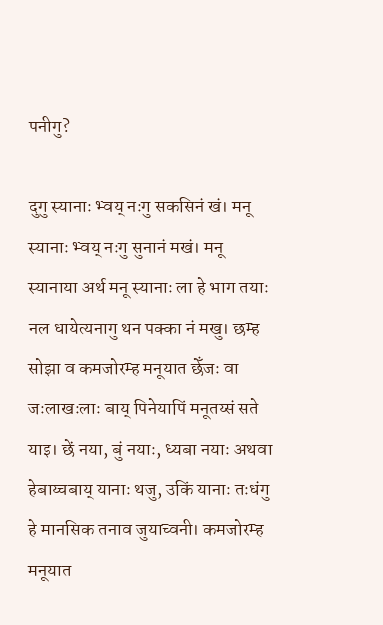पनीगु?

दुगु स्यानाः भ्वय् नःगु सकसिनं खं। मनू स्यानाः भ्वय् नःगु सुनानं मखं। मनू स्यानाया अर्थ मनू स्यानाः ला हे भाग तयाः नल धायेत्यनागु थन पक्का नं मखु। छम्ह सोझा व कमजोरम्ह मनूयात छेँजः वा जःलाखःलाः बाय् पिनेयापिं मनूतय्सं सते याइ। छें नया, बुं नयाः, ध्यबा नयाः अथवा हेबाय्चबाय् यानाः थजु, उकिं यानाः तःधंगु हे मानसिक तनाव जुयाच्वनी। कमजोरम्ह मनूयात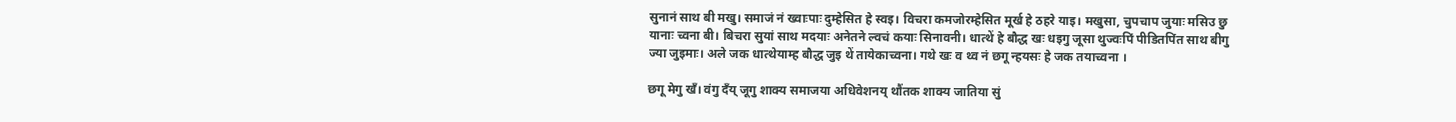सुनानं साथ बी मखु। समाजं नं ख्वाःपाः दुम्हेसित हे स्वइ। विचरा कमजोरम्हेसित मूर्ख हे ठहरे याइ। मखुसा, चुपचाप जुयाः मसिउ छु यानाः च्वना बी। बिचरा सुयां साथ मदयाः अनेतने ल्वचं कयाः सिनावनी। धात्थें हे बौद्ध खः धइगु जूसा थुज्वःपिं पीडितपिंत साथ बीगु ज्या जुइमाः। अले जक धात्थेयाम्ह बौद्ध जुइ थें तायेकाच्वना। गथे खः व थ्व नं छगू न्हयसः हे जक तयाच्वना ।

छगू मेगु खँ। वंगु दँय् जूगु शाक्य समाजया अधिवेशनय् थौंतक शाक्य जातिया सुं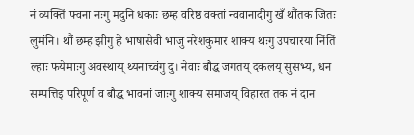नं व्यक्तिं फ्वना नःगु मदुनि धकाः छम्ह वरिष्ठ वक्तां न्ववानादीगु खँ थौंतक जितः लुमंनि। थौं छम्ह झीगु हे भाषासेवी भाजु नरेशकुमार शाक्य थःगु उपचारया निंतिं ल्हाः फयेमाःगु अवस्थाय् थ्यनाच्वंगु दु। नेवाः बौद्ध जगतय् दकलय् सुसभ्य, धन सम्पत्तिइ परिपूर्ण व बौद्ध भावनां जाःगु शाक्य समाजय् विहारत तक नं दान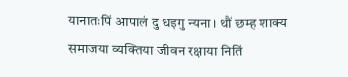यानातःपिं आपालं दु धइगु न्यना। थौं छम्ह शाक्य समाजया व्यक्तिया जीवन रक्षाया नितिं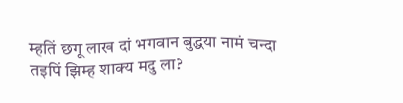म्हतिं छगू लाख दां भगवान बुद्धया नामं चन्दा तइपिं झिम्ह शाक्य मदु ला?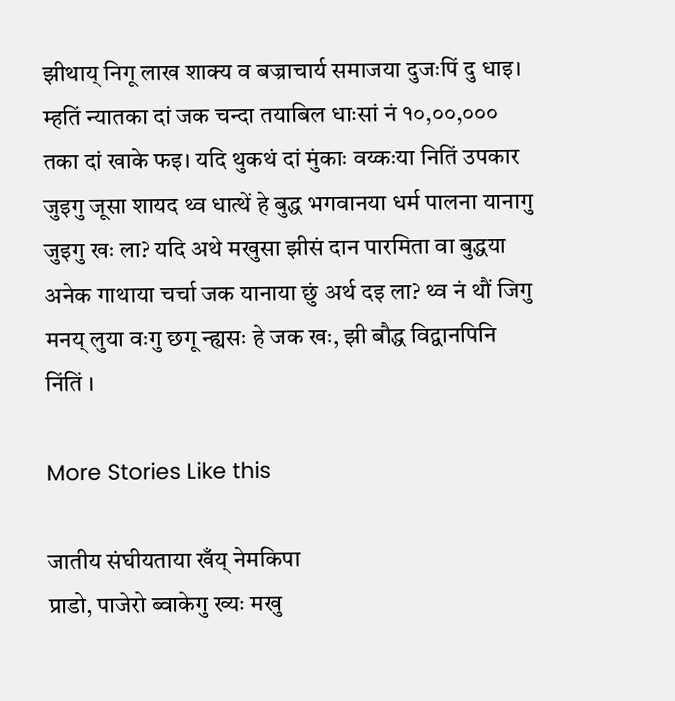झीथाय् निगू लाख शाक्य व बज्राचार्य समाजया दुजःपिं दु धाइ। म्हतिं न्यातका दां जक चन्दा तयाबिल धाःसां नं १०,००,००० तका दां खाके फइ। यदि थुकथं दां मुंकाः वय्कःया नितिं उपकार जुइगु जूसा शायद थ्व धात्थें हे बुद्ध भगवानया धर्म पालना यानागु जुइगु खः ला? यदि अथे मखुसा झीसं दान पारमिता वा बुद्धया अनेक गाथाया चर्चा जक यानाया छुं अर्थ दइ ला? थ्व नं थौं जिगु मनय् लुया वःगु छगू न्ह्यसः हे जक खः, झी बौद्ध विद्वानपिनि निंतिं ।

More Stories Like this

जातीय संघीयताया खँय् नेमकिपा
प्राडो, पाजेरो ब्वाकेगु ख्यः मखु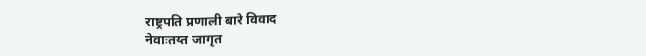राष्ट्रपति प्रणाली बारे विवाद
नेवाःतय्त जागृत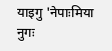याइगु 'नेपाःमिया नुगः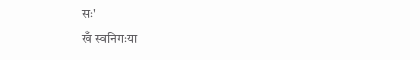सः'
खँ स्वनिगःया